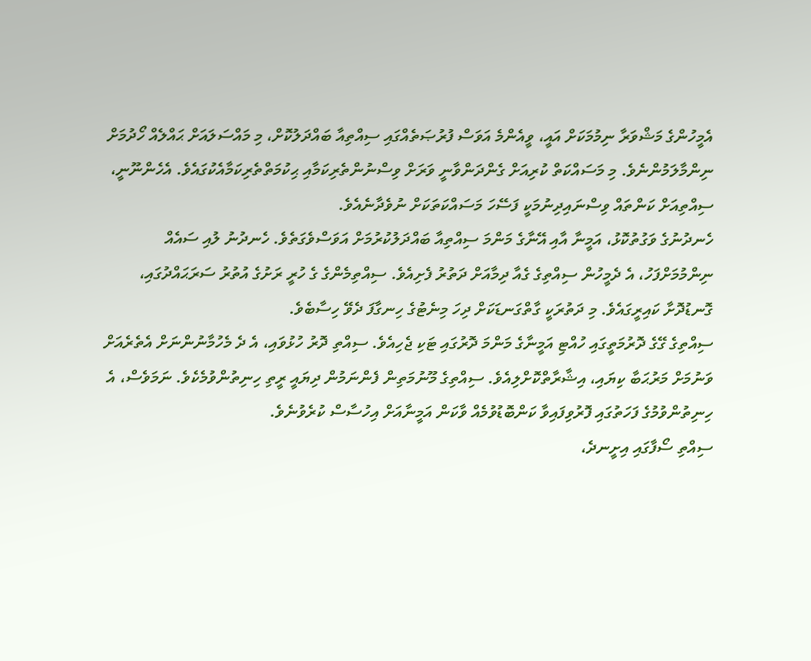އެމީހުންގެ މަޝްވަރާ ނިމުމަކަށް އައީ، ވީއެންމެ އަވަސް ފުރުޞަތެއްގައި ސިއްތިއާ ބައްދަލުކޮށް، މި މައްސަލައަށް ޙައްލެއް ހޯދުމަށް ނިންމާލަމުންނެވެ. މި މަސައްކަތް ކުރިއަށް ގެންދަންވާނީ ވަރަށް ވިސްނުންތެރިކަމާއި ޙިކުމަތްތެރިކަމާއެކުގައެވެ. އެހެންނޫނީ، ސިއްތިއަށް ކަންތައް ވިސްނައިދިނުމަކީ ފަސޭހަ މަސައްކަތަކަށް ނުވެދާނެއެވެ.
ހެނދުނުގެ ވަގުތުކޮޅު، އަމީނާ އާއި އޭނާގެ މަންމަ ސިއްތިއާ ބައްދަލުކުރުމަށް އަވަސްވެގަތެވެ. ހެނދުނު ލުއި ސައެއް ނިންމުމަށްފަހު، އެ ދެމީހުން ސިއްތިގެ ގެއާ ދިމާއަށް ދަތުރު ފެށިއެވެ. ސިއްތިމެންގެ ގެ ހުރީ ރަށުގެ އުތުރު ސަރަޙައްދުގައި، ގޮނޑުދޮށާ ކައިރީގައެވެ. މި ދަތުރަކީ ގާތްގަނޑަކަށް ދިހަ މިނެޓުގެ ހިނގާފަ ދެވޭ ހިސާބެވެ.
ސިއްތިގެ ގޭގެ ދޮރުމަތީގައި ހުއްޓި އަމީނާގެ މަންމަ ދޮރުގައި ޓަކި ޖެހިއެވެ. ސިއްތި ދޮރު ހުޅުވައި، އެ ދެ މެހުމާނުންނަށް އެތެރެއަށް ވަނުމަށް މަރުޙަބާ ކިޔައި، އިޝާރާތްކޮށްލިއެވެ. ސިއްތިގެ މޫނުމަތިން ފެންނަމުން ދިޔައީ ރީތި ހިނިތުންވުމެކެވެ. ނަމަވެސް، އެ ހިނިތުންވުމުގެ ފަހަތުގައި ފޮރުވިފައިވާ ކަންބޮޑުވުމެއް ވާކަން އަމީނާއަށް އިހުސާސް ކުރެވުނެވެ.
ސިއްތި ސޯފާގައި އިށީނދެ،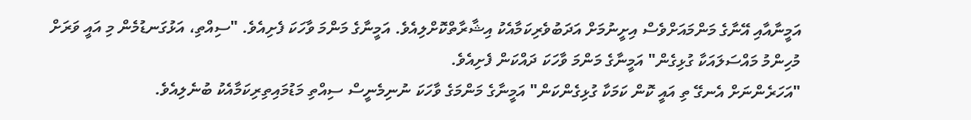އަމީނާއާއި އޭނާގެ މަންމައަށްވެސް އިށީނުމަށް އަދަބުވެރިކަމާއެކު އިޝާރާތްކޮށްލިއެވެ. އަމީނާގެ މަންމަ ވާހަކަ ފެށިއެވެ. "ސިއްތި، އަޅުގަނޑުމެން މި އައީ ވަރަށް މުހިންމު މައްސަލައަކާ ގުޅިގެން" އަމީނާގެ މަންމަ ވާހަކަ ދައްކަން ފެށިއެވެ.
"އަހަރެންނަށް އެނގޭ ތި އައީ ކޮން ކަމަކާ ގުޅިގެންކަން" އަމީނާގެ މަންމަގެ ވާހަކަ ނުނިމެނީސް ސިއްތި މަޑުމައިތިރިކަމާއެކު ބުނެލިއެވެ.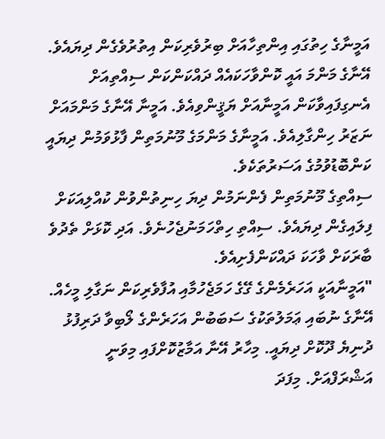އަމީނާގެ ހިތުގައި އިންތިހާއަށް ބިރުވެރިކަން އިތުރުވެގެން ދިޔައެވެ. އޭނާގެ މަންމަ އައީ ކޮންވާހަކައެއް ދައްކަންކަން ސިއްތިއަށް އެނގިފައިވާކަން އަމީނާއަށް ޔަޤީންވިއެވެ. އަމީނާ އޭނާގެ މަންމައަށް ނަޒަރު ހިންގާލިއެވެ. އަމީނާގެ މަންމަގެ މޫނުމަތިން ފާޅުވަމުން ދިޔައީ ކަންބޮޑުވުމުގެ އަސަރުތަކެވެ.
ސިއްތިގެ މޫނުމަތިން ފެންނަމުން ދިޔަ ހިނިތުންވުން ކުއްލިއަކަށް ފިލައިގެން ދިޔައެވެ. ސިއްތި ހިތްހަމަނުޖެހުނެވެ. އަދި ކޮޅަށް ތެދުވެ ބާރަކަށް ވާހަކަ ދައްކަންފެށިއެވެ.
"އަމީނާއަކީ އަހަރެމެންގެ ގޭގެ ހަމަޖެހުމާއި އުފާވެރިކަން ނަގާލި މީހެއް. އޭނާގެ ނުބައި ޢަމަލުތަކުގެ ސަބަބުން އަހަރެންގެ ލޯބިވާ ދަރިފުޅު ދުނިޔެ ދޫކޮށް ދިޔައީ. މިހާރު އޭނާ އަމާޒުކޮށްފައި މިވަނީ އަޝްރަފްއަށް. މިފަދަ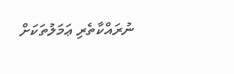ނުރައްކާތެރި ޢަމަލުތަކަށް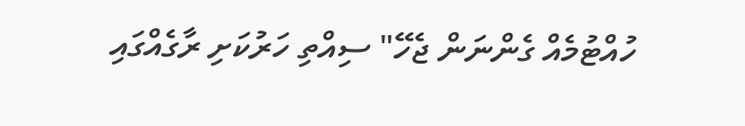ހުއްޓުމެއް ގެންނަން ޖެހޭ" ސިއްތި ހަރުކަށި ރާގެއްގައި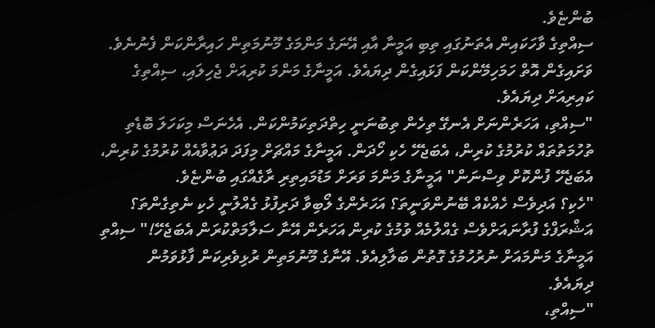ބުންޏެވެ.
ސިއްތިގެ ވާހަކައިން އެތަނުގައި ތިބި އަމީނާ އާއި އޭނަގެ މަންމަގެ މޫނުމަތިން ހައިރާންކަން ފެނުނެވެ. ވަށައިގެން އޮތް ހަމަހިމޭންކަން ފަޅައިގެން ދިޔައެވެ. އަމީނާގެ މަންމަ ކުރިއަށް ޖެހިލައި، ސިއްތިގެ ކައިރިއަށް ދިޔައެވެ.
"ސިއްތި، އަހަރެންނަށް އެނގޭ ތިހެން ތިބުނަނީ ހިތްދަތިކަމުންކަން. އެހެނަސް މިކަހަލަ ބޮޑެތި ތުހުމަތުތައް ކުރުމުގެ ކުރިން، އެބަޖެހޭ ހެކި ހޯދަން. އަމީނާގެ މައްޗަށް މިފަދަ ދަޢުވާއެއް ކުރުމުގެ ކުރިން، އެބަޖެހޭ ފުންކޮށް ވިސްނަން" އަމީނާގެ މަންމަ ވަރަށް މަޑުމައިތިރި ރާގެއްގައި ބުންޏެވެ.
"ހެކި؟ އަދިވެސް ހެއްކެއް ބޭނުންވަނީތަ؟ އަހަރެންގެ ލޯބިވާ ދަރިފުޅު ގެއްލުނީ ހެކި ނެތިގެންތަ؟ އަޝްރަފްގެ ފުރާނައަށްވެސް ގެއްލުމެއް ވުމުގެ ކުރިން އަހަރެން އޭނާ ސަލާމަތްކުރަން އެބަޖެހޭ!" ސިއްތި އަމީނާގެ މަންމައަށް ނުރުހުމުގެ ގޮތުން ބަލާލިއެވެ. އޭނާގެ މޫނުމަތިން ރުޅިވެރިކަން ފާޅުވަމުން ދިޔައެވެ.
"ސިއްތި،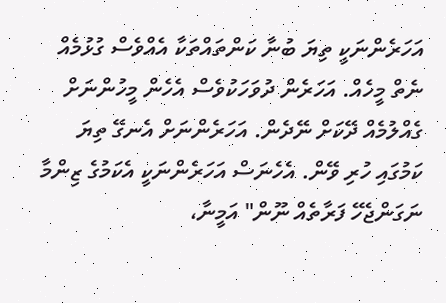އަހަރެންނަކީ ތިޔަ ބުނާ ކަންތައްތަކާ އެއްވެސް ގުޅުމެއް ނެތް މީހެއް. އަހަރެން ދުވަހަކުވެސް އެހެން މީހުންނަށް ގެއްލުމެއް ދޭކަށް ނޭދެން. އަހަރެންނަށް އެނގޭ ތިޔަ ކަމުގައި ހުރި ވޭން. އެހެނަސް އަހަރެންނަކީ އެކަމުގެ ޒިންމާ ނަގަންޖެހޭ ފަރާތެއް ނޫން" އަމީނާ،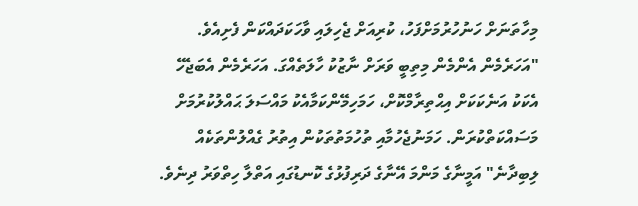މިހާތަނަށް ހަނުހުރުމަށްފަހު، ކުރިއަށް ޖެހިލައި ވާހަކަދައްކަން ފެށިއެވެ.
"އަހަރެމެން އެންމެން މިތިބީ ވަރަށް ނާޒުކު ހާލަތެއްގަ. އަހަރެމެން އެބަޖެހޭ އެކަކު އަނެކަކަށް އިޙްތިރާމްކޮށް، ހަމަހިމޭންކަމާއެކު މައްސަލަ ޙައްލުކުރުމަށް މަސައްކަތްކުރަން. ހަމަނުޖެހުމާއި ތުހުމަތުތަކުން އިތުރު ގެއްލުންތަކެއް ލިބިދާނެ" އަމީނާގެ މަންމަ އޭނާގެ ދަރިފުޅުގެ ކޮނޑުގައި އަތްލާ ހިތްވަރު ދިނެވެ.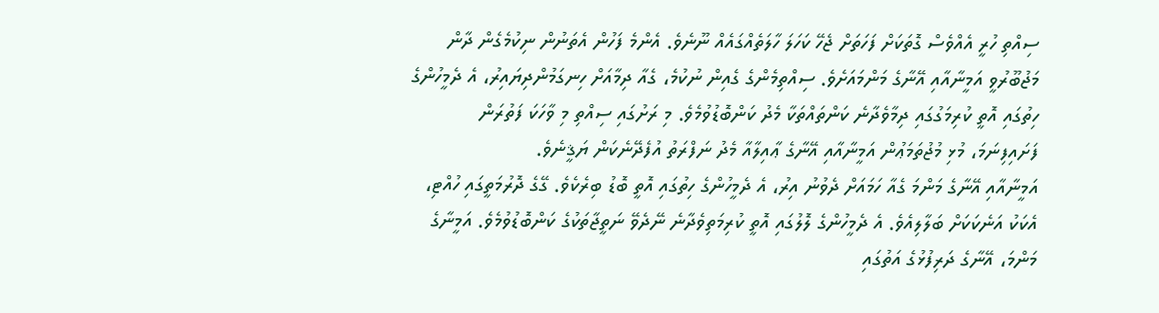ސިއްތި ހުރީ އެއްވެސް ގޮތަކަށް ފަހަތަށް ޖެހޭ ކަހަލަ ހާލަތެއްގައެއް ނޫނެވެ. އެންމެ ފަހުން އެތަނުން ނިކުމެގެން ދާން މަޖުބޫރުވީ އަމީނާއާއި އޭނާގެ މަންމައަށެވެ. ސިއްތިމެންގެ ގެއިން ނުކުމެ، ގެއާ ދިމާއަށް ހިނގަމުންދިޔައިރު، އެ ދެމީހުންގެ ހިތުގައި އޮތީ ކުރިމަގުގައި ދިމާވެދާނެ ކަންތައްތަކާ މެދު ކަންބޮޑުވުމެވެ. މި ރަށުގައި ސިއްތި މި ވާހަކަ ފަތުރަން ފަށައިފިނަމަ، މުޅި މުޖުތަމަޢުން އަމީނާއާއި އޭނާގެ ޢާއިލާއާ މެދު ނަފްރަތު އުފެދޭނެކަން ޔަޤީނެވެ.
އަމީނާއާއި އޭނާގެ މަންމަ ގެއާ ހަމައަށް ދެވުނު އިރު، އެ ދެމީހުންގެ ހިތުގައި އޮތީ ބޮޑު ބިރެކެވެ. ގޭގެ ދޮރުމަތީގައި ހުއްޓި، އެކަކު އަނެކަކަށް ބަލާލިއެވެ. އެ ދެމީހުންގެ ލޮލުގައި އޮތީ ކުރިމަތިވެދާނެ ނޭދެވޭ ނަތީޖާތަކުގެ ކަންބޮޑުވުމެވެ. އަމީނާގެ މަންމަ، އޭނާގެ ދަރިފުޅުގެ އަތުގައި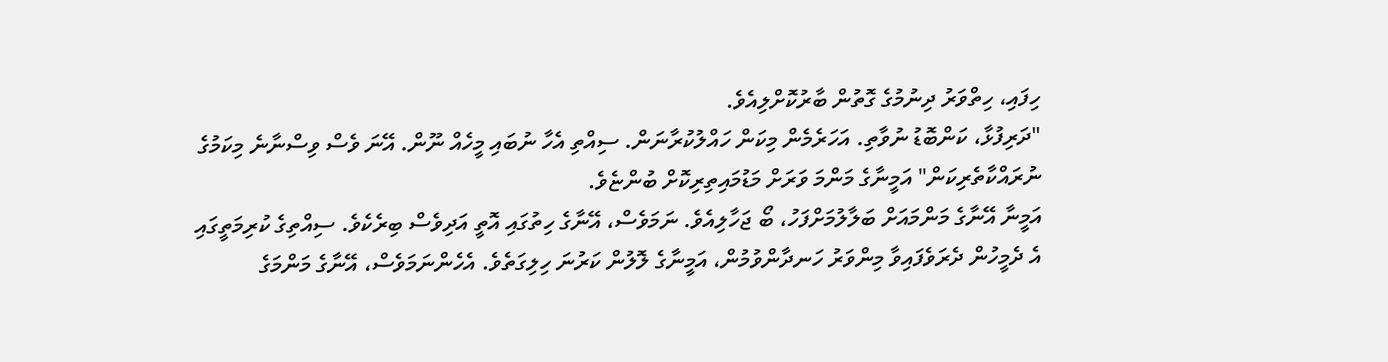ހިފައި، ހިތްވަރު ދިނުމުގެ ގޮތުން ބާރުކޮށްލިއެވެ.
"ދަރިފުޅާ، ކަންބޮޑު ނުވާތި. އަހަރެމެން މިކަން ހައްލުކުރާނަން. ސިއްތި އެހާ ނުބައި މީހެއް ނޫން. އޭނަ ވެސް ވިސްނާނެ މިކަމުގެ ނުރައްކާތެރިކަން" އަމީނާގެ މަންމަ ވަރަށް މަޑުމައިތިރިކޮށް ބުންޏެވެ.
އަމީނާ އޭނާގެ މަންމައަށް ބަލާލުމަށްފަހު، ބޯ ޖަހާލިއެވެ. ނަމަވެސް، އޭނާގެ ހިތުގައި އޮތީ އަދިވެސް ބިރެކެވެ. ސިއްތިގެ ކުރިމަތީގައި އެ ދެމީހުން ދެރަވެފައިވާ މިންވަރު ހަނދާންވުމުން، އަމީނާގެ ލޮލުން ކަރުނަ ހިލިގަތެވެ. އެހެންނަމަވެސް، އޭނާގެ މަންމަގެ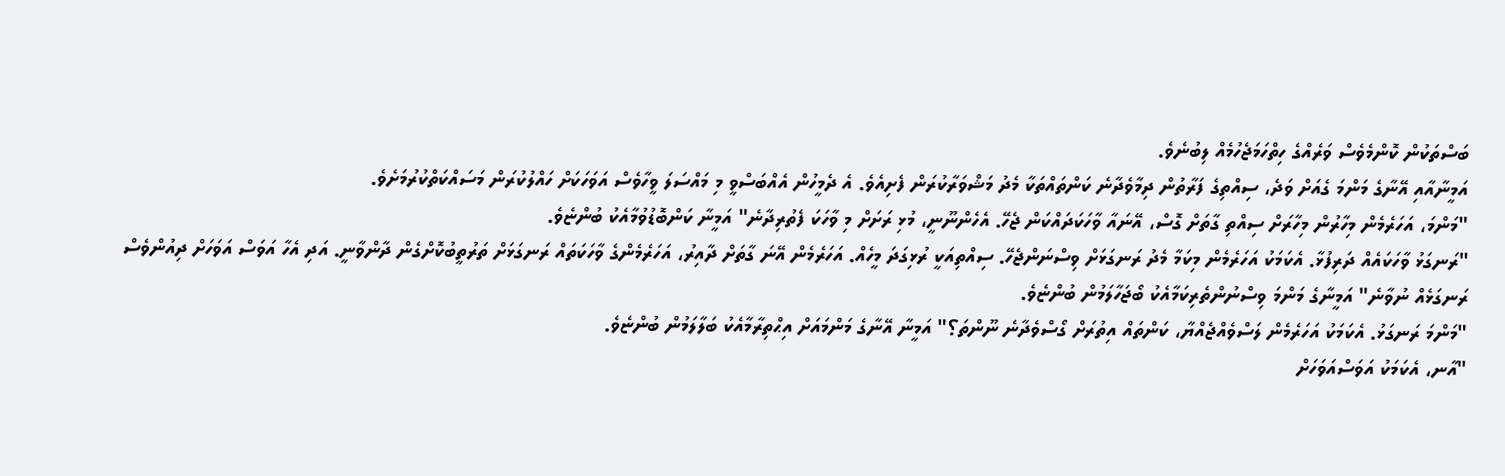ބަސްތަކުން ކޮންމެވެސް ވަރެއްގެ ހިތްހަމަޖެހުމެއް ލިބުނެވެ.
އަމީނާއާއި އޭނާގެ މަންމަ ގެއަށް ވަދެ، ސިއްތިގެ ފަރާތުން ދިމާވެދާނެ ކަންތައްތަކާ މެދު މަޝްވަރާކުރަން ފެށިއެވެ. އެ ދެމީހުން އެއްބަސްވީ މި މައްސަލަ ވީހާވެސް އަވަހަކަށް ހައްލުކުރަން މަސައްކަތްކުރުމަށެވެ.
"މަންމަ، އަހަރެމެން މިހާރުން މިހާރަށް ސިއްތި ގާތަށް ގޮސް، އޭނައާ ވާހަކަދައްކަން ޖެހޭ. އެހެންނޫނީ، މުޅި ރަށަށް މި ވާހަކަ ފެތުރިދާނެ" އަމީނާ ކަންބޮޑުވުމާއެކު ބުންޏެވެ.
"ރަނގަޅު ވާހަކައެއް ދަރިފުޅާ. އެކަމަކު އަހަރެމެން މިކަމާ މެދު ރަނގަޅަށް ވިސްނަންޖެހޭ. ސިއްތިއަކީ ރުޅިގަދަ މީހެއް. އަހަރެމެން އޭނަ ގާތަށް ދާއިރު، އަހަރެމެންގެ ވާހަކަތައް ރަނގަޅަށް ތަރުތީބުކޮށްގެން ދާންވާނީ. އަދި އެހާ އަވަސް އަވަހަށް ދިއުންވެސް ރަނގަޅެއް ނުވާނެ" އަމީނާގެ މަންމަ ވިސްނުންތެރިކަމާއެކު ބޯޖަހާލަމުން ބުންޏެވެ.
"މަންމަ ރަނގަޅު. އެކަމަކު އަހަރެމެން ލަސްވެއްޖެއްޔާ، ކަންތައް އިތުރަށް ގޯސްވެދާނެ ނޫންތަ؟" އަމީނާ އޭނާގެ މަންމައަށް އިޙްތިރާމާއެކު ބަލާލަމުން ބުންޏެވެ.
"އާނ، އެކަމަކު އަވަސްއަވަހަށް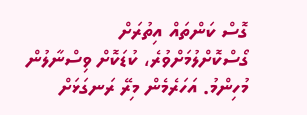ގޮސް ކަންތައް އިތުރަށް ގޯސްކޮށްލުމަށްވުރެ، ކުޑަކޮށް ވިސްނާލުން މުހިންމު. އަހަރެމެން މިރޭ ރަނގަޅަށް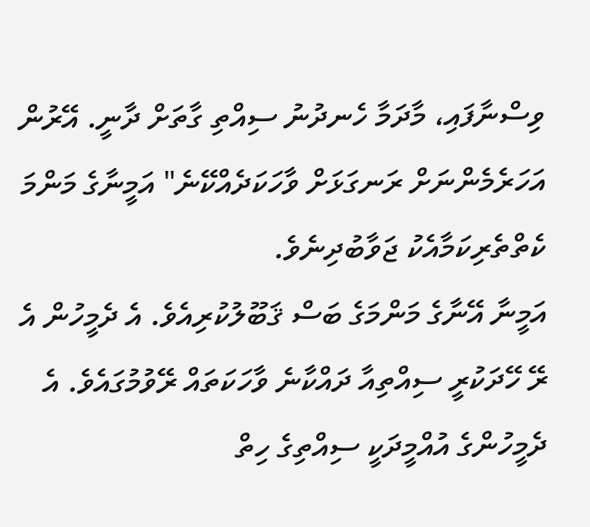ވިސްނާފައި، މާދަމާ ހެނދުނު ސިއްތި ގާތަށް ދާނީ. އޭރުން އަހަރެމެންނަށް ރަނގަޅަށް ވާހަކަދެއްކޭނެ" އަމީނާގެ މަންމަ ކެތްތެރިކަމާއެކު ޖަވާބުދިނެވެ.
އަމީނާ އޭނާގެ މަންމަގެ ބަސް ޤަބޫލުކުރިއެވެ. އެ ދެމީހުން އެ ރޭ ހޭދަކުރީ ސިއްތިއާ ދައްކާނެ ވާހަކަތައް ރޭވުމުގައެވެ. އެ ދެމީހުންގެ އުއްމީދަކީ ސިއްތިގެ ހިތް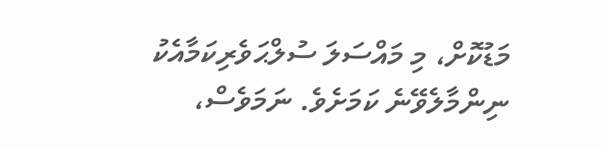މަޑުކޮށް، މި މައްސަލަ ސުލްޙަވެރިކަމާއެކު ނިންމާލެވޭނެ ކަމަށެވެ. ނަމަވެސް،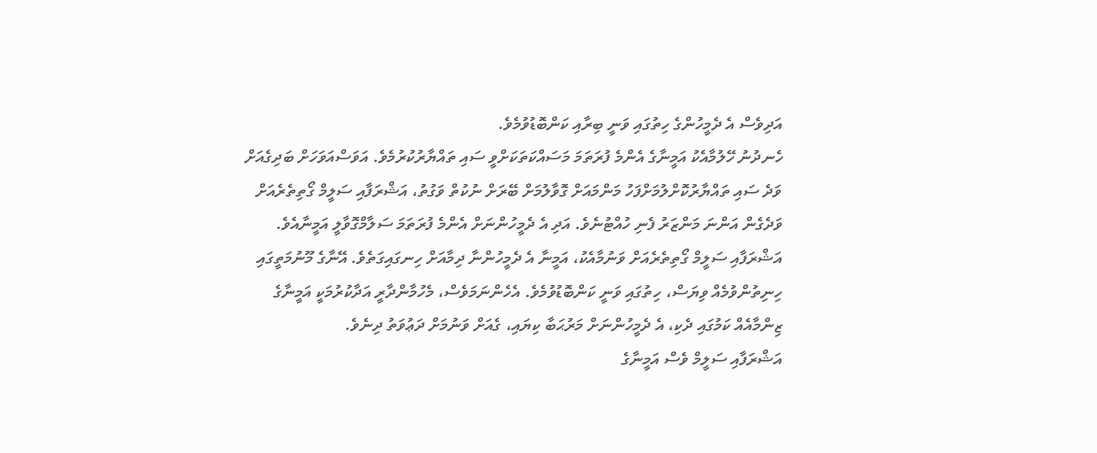އަދިވެސް އެ ދެމީހުންގެ ހިތުގައި ވަނީ ބިރާއި ކަންބޮޑުވުމެވެ.
ހެނދުނު ހޭލުމާއެކު އަމީނާގެ އެންމެ ފުރަތަމަ މަސައްކަތަކަށްވީ ސައި ތައްޔާރުކުރުމެވެ. އަވަސްއަވަހަށް ބަދިގެއަށް ވަދެ ސައި ތައްޔާރުކޮށްލުމަށްފަހު މަންމައަށް ގޮވާލުމަށް ބޭރަށް ނުކުތް ވަގުތު، އަޝްރަފާއި ސަލީމް ގޯތިތެރެއަށް ވަދެގެން އަންނަ މަންޒަރު ފެނި ހުއްޓުނެވެ. އަދި އެ ދެމީހުންނަށް އެންމެ ފުރަތަމަ ސަލާމްގޮވާލީ އަމީނާއެވެ.
އަޝްރަފާއި ސަލީމް ގޯތިތެރެއަށް ވަނުމާއެކު، އަމީނާ އެ ދެމީހުންނާ ދިމާއަށް ހިނގައިގަތެވެ. އޭނާގެ މޫނުމަތީގައި ހިނިތުންވުމެއް ވިޔަސް، ހިތުގައި ވަނީ ކަންބޮޑުވުމެވެ. އެހެންނަމަވެސް، މެހުމާންދާރީ އަދާކުރުމަކީ އަމީނާގެ ޒިންމާއެއް ކަމުގައި ދެކި، އެ ދެމީހުންނަށް މަރުޙަބާ ކިޔައި، ގެއަށް ވަނުމަށް ދަޢުވަތު ދިނެވެ.
އަޝްރަފާއި ސަލީމް ވެސް އަމީނާގެ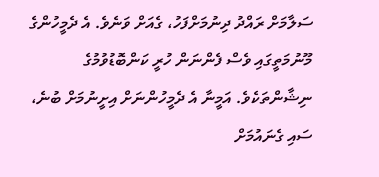ސަލާމަށް ރައްދު ދިނުމަށްފަހު، ގެއަށް ވަނެވެ. އެ ދެމީހުންގެ މޫނުމަތީގައި ވެސް ފެންނަން ހުރީ ކަންބޮޑުވުމުގެ ނިޝާންތަކެވެ. އަމީނާ އެ ދެމީހުންނަށް އިށީނުމަށް ބުނެ، ސައި ގެނައުމަށް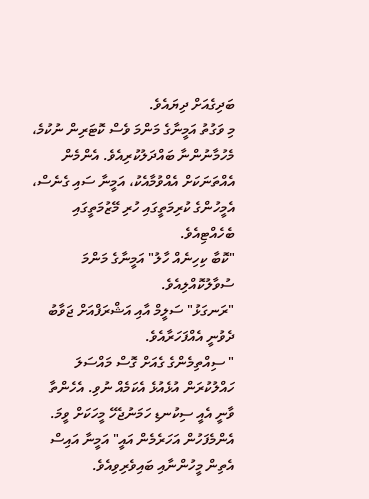ބަދިގެއަށް ދިޔައެވެ.
މި ވަގުތު އަމީނާގެ މަންމަ ވެސް ކޮޓަރިން ނުކުމެ، މެހުމާނުންނާ ބައްދަލުކުރިއެވެ. އެންމެން އެއްތަނަކަށް އެއްވުމާއެކު، އަމީނާ ސައި ގެނެސް، އެމީހުންގެ ކުރިމަތީގައި ހުރި މޭޒުމަތީގައި ބެހެއްޓިއެވެ.
"ކޮބާ ކިހިނެއް ހާލު" އަމީނާގެ މަންމަ ސުވާލުކޮއްލިއެވެ.
"ރަނގަޅު" ސަލީމް އާއި އަޝްރަފްއަށް ޖަވާބު ދެވުނީ އެއްފަހަރާއެވެ.
" ސިއްތިމެންގެ ގެއަށް ގޮސް މައްސަލަ ހައްލުކުރަން އުޅެއުޅެ އެކަމެއް ނުވި. އެހެންތާ ވާނީ އެއީ ސިކުނޑި ހަމަނުޖެހޭ މީހަކަށް ވީމަ. އެންމެފަހުން އަހަރެމެން އައީ" އަމީނާ އައިސް އެތިން މީހުންނާއި ބައިވެރިވިއެވެ.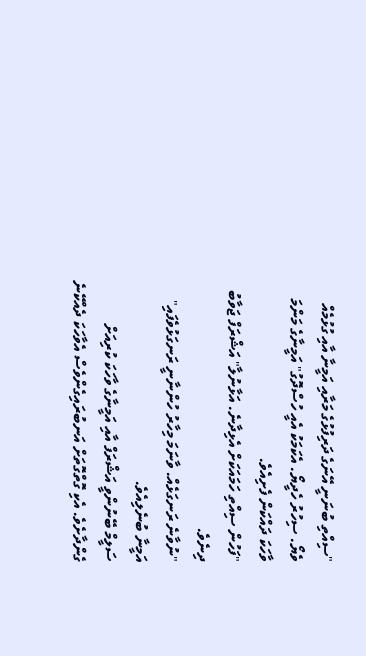"ސިއްތި ބުނަނީ އޭނަގެ ދަރިފުޅުގެ މަރާއި އަމީނާ އާއި ގުޅުމެއް ވެޔޯ. ސިހުރު ހެދީޔޯ. އެކަމަކު އެއީ ހުސްދޮގު" އަމީނާގެ މަންމަ ވާހަކަ ދައްކަން ފެށިއެވެ.
"ފަހުން ސިއްތި ހަމައަކަށް އެޅިދާނެ. އަޅާނުލާ" އަޝްރަފް ޖަވާބު ދިނެވެ.
"ނުވާނެ ރަނގަޅެއް. ވާނަމަ މިހާރު ހުންނާނީ ރަނގަޅުވެފައި" އަމީނާ ބުނެލިއެވެ.
ސަލީމް ބޭނުންވީ އަޝްރަފް އާއި އަމީނާގެ ވާހަކަ ކުރިއަށް ގެންދާށެވެ. އެކި ގޮތްގޮތަށް އަނބުރައިގެންވެސް އެވާހަކަ ދެއްކޭނެ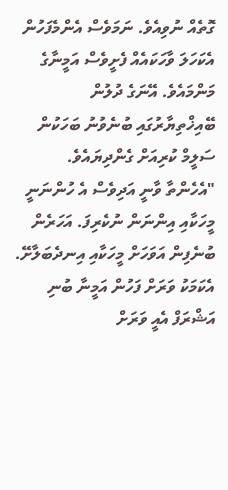ގޮތެއް ނުވިއެވެ. ނަމަވެސް އެންމެފަހުން އެކަހަލަ ވާހަކައެއް ފެށީވެސް އަމީނާގެ މަންމައެވެ. އޭނަގެ ދުލުން ބޭއިޚްތިޔާރުގައި ބުނެވުނު ބަހަކުން ސަލީމް ކުރިއަށް ގެންދިޔައެވެ.
"އެހެންތާ ވާނީ އަދިވެސް އެ ހުންނަނީ މީހަކާއި އިންނަން ނުކެރިފަ. އަހަރެން ބުނެފިން އަވަހަށް މީހަކާއި އިނދެބަލާށޭ. އެކަމަކު ވަރަށް ފަހުން އަމީނާ ބުނި އަޝްރަފް އެއީ ވަރަށް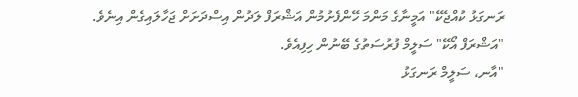ރަނގަޅު ކުއްޖެކޭ" އަމީނާގެ މަންމަ ހޭންފެށުމުން އަޝްރަފް ލަދުން އިސްދަށަށް ޖަހާލައިގެން އިނެވެ.
"އަޝްރަފް އޯކޭ" ސަލީމް ފުރުސަތުގެ ބޭނުން ހިފިއެވެ.
"އާނ، ސަލީމް ރަނގަޅު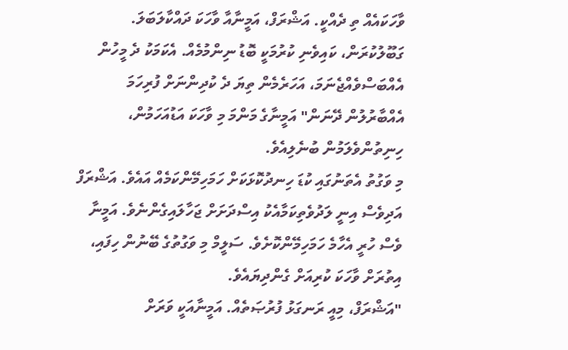ވާހަކައެއް ތި ދެއްކީ. އަޝްރަފް، އަމީނާއާ ވާހަކަ ދައްކާލަބަލަ. ގަބޫލުކުރަން، ކައިވެނި ކުރުމަކީ ބޮޑު ނިންމުމެއް. އެކަމަކު ދެ މީހުން އެއްބަސްވެއްޖެނަމަ، އަހަރެމެން ތިޔަ ދެ ކުދިންނަށް ފުރިހަމަ އެއްބާރުލުން ދޭނަން" އަމީނާގެ މަންމަ މި ވާހަކަ އަޑުއަހަމުން، ހިނިތުންވެލަމުން ބުނެލިއެވެ.
މި ވަގުތު އެތަނުގައި ކުޑަ ހިނދުކޮޅަކަށް ހަމަހިމޭންކަމެއް އައެވެ. އަޝްރަފް އަދިވެސް އިނީ ލަދުވެތިކަމާއެކު އިސްދަށަށް ޖަހާލައިގެންނެވެ. އަމީނާ ވެސް ހުރީ އެހާމެ ހަމަހިމޭންކޮށެވެ. ސަލީމް މި ވަގުތުގެ ބޭނުން ހިފައި، އިތުރަށް ވާހަކަ ކުރިއަށް ގެންދިޔައެވެ.
"އަޝްރަފް، މިއީ ރަނގަޅު ފުރުޞަތެއް. އަމީނާއަކީ ވަރަށް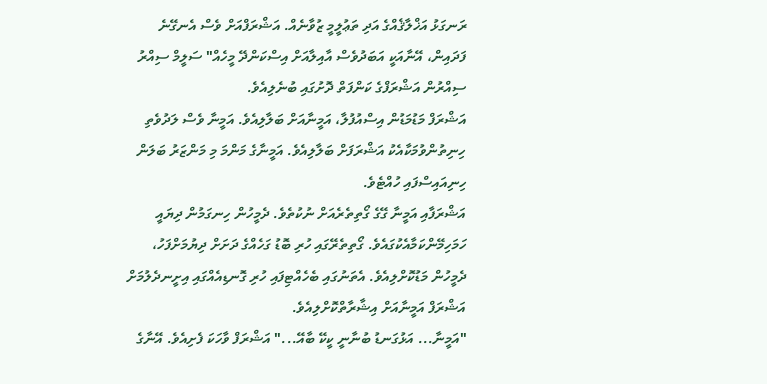ރަނގަޅު އަޚްލާޤެއްގެ އަދި ތަޢުލީމީ ޒުވާނެއް. އަޝްރަފްއަށް ވެސް އެނގޭނެ ފަދައިން، އޭނާއަކީ އަބަދުވެސް އާއިލާއަށް އިސްކަންދޭ މީހެއް" ސަލީމް ސިއްރު ސިއްރުން އަޝްރަފްގެ ކަންފަތް ދޮށުގައި ބުނެލިއެވެ.
އަޝްރަފް މަޑުމަޑުން އިސްއުފުލާ، އަމީނާއަށް ބަލާލިއެވެ. އަމީނާ ވެސް ލަދުވެތި ހިނިތުންވުމަކާއެކު އަޝްރަފަށް ބަލާލިއެވެ. އަމީނާގެ މަންމަ މި މަންޒަރު ބަލަން ހިނިއައިސްފައި ހުއްޓެވެ.
އަޝްރަފާއި އަމީނާ ގޭގެ ގޯތިތެރެއަށް ނުކުތެވެ. ދެމީހުން ހިނގަމުން ދިޔައީ ހަމަހިމޭންކަމާއެކުގައެވެ. ގޯތިތެރޭގައި ހުރި ބޮޑު ގަހެއްގެ ދަށަށް ދިޔުމަށްފަހު، ދެމީހުން މަޑުކޮށްލިއެވެ. އެތަނުގައި ބެހެއްޓިފައި ހުރި ގޮނޑިއެއްގައި އިށީނދެލުމަށް އަޝްރަފް އަމީނާއަށް އިޝާރާތްކޮށްލިއެވެ.
"އަމީނާ... އަޅުގަނޑު ބުނާނީ ކީކޭ ބާއޭ..." އަޝްރަފް ވާހަކަ ފެށިއެވެ. އޭނާގެ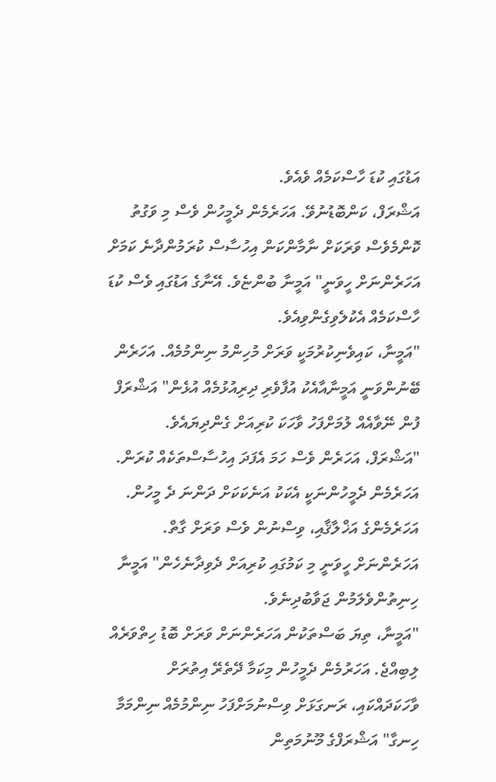އަޑުގައި ކުޑަ ހާސްކަމެއް ވެއެވެ.
އަޝްރަފް، ކަންބޮޑުނުވޭ. އަހަރެމެން ދެމީހުން ވެސް މި ވަގުތު ކޮންމެވެސް ވަރަކަށް ނާމާންކަން އިހުސާސް ކުރަމުންދާނެ ކަމަށް އަހަރެންނަށް ހީވަނީ" އަމީނާ ބުންޏެވެ. އޭނާގެ އަޑުގައި ވެސް ކުޑަ ހާސްކަމެއް އެކުލެވިގެންވިއެވެ.
"އަމީނާ، ކައިވެނިކުރުމަކީ ވަރަށް މުހިންމު ނިންމުމެއް. އަހަރެން ބޭނުންވަނީ އަމީނާއާއެކު އުފާވެރި ދިރިއުޅުމެއް އުޅެން" އަޝްރަފް ފުން ނޭވާއެއް ލުމަށްފަހު ވާހަކަ ކުރިއަށް ގެންދިޔައެވެ.
"އަޝްރަފް، އަހަރެން ވެސް ހަމަ އެފަދަ އިހުސާސްތަކެއް ކުރަން. އަހަރެމެން ދެމީހުންނަކީ އެކަކު އަނެކަކަށް ދަންނަ ދެ މީހުން. އަހަރެމެންގެ އަޚްލާޤާއި، ވިސްނުން ވެސް ވަރަށް ގާތް. އަހަރެންނަށް ހީވަނީ މި ކަމުގައި ކުރިއަށް ދެވިދާނެހެން" އަމީނާ ހިނިތުންވެލަމުން ޖަވާބުދިނެވެ.
"އަމީނާ، ތިޔަ ބަސްތަކުން އަހަރެންނަށް ވަރަށް ބޮޑު ހިތްވަރެއް ލިބިއްޖެ. އަހަރުމެން ދެމީހުން މިކަމާ ދޭތެރޭ އިތުރަށް ވާހަކަދައްކައި، ރަނގަޅަށް ވިސްނުމަށްފަހު ނިންމުމެއް ނިންމަމާ ހިނގާ" އަޝްރަފްގެ މޫނުމަތިން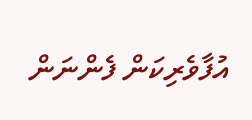އުފާވެރިކަން ފެންނަން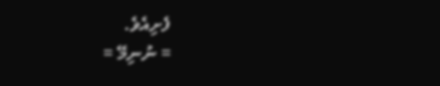ފެށިއެވެ.
= ނުނިމޭ =